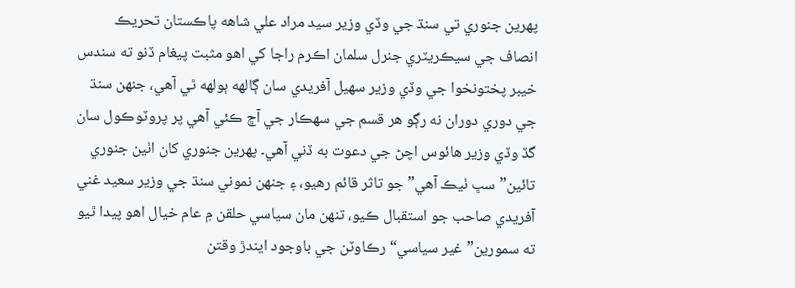پهرين جنوري تي سنڌ جي وڏي وزير سيد مراد علي شاهه پاڪستان تحريڪ انصاف جي سيڪريٽري جنرل سلمان اڪرم راجا کي اهو مثبت پيغام ڏنو ته سندس خيبر پختونخوا جي وڏي وزير سهيل آفريدي سان ڳالهه ٻولهه ٿي آهي، جنهن سنڌ جي دوري دوران نه رڳو هر قسم جي سهڪار جي آڇ ڪئي آهي پر پروٽوڪول سان گڏ وڏي وزير هائوس اچڻ جي دعوت به ڏني آهي۔ پهرين جنوري کان اٺين جنوري تائين”سڀ ٺيڪ آهي” جو تاثر قائم رهيو، ۽ جنهن نموني سنڌ جي وزير سعيد غني آفريدي صاحب جو استقبال ڪيو، تنهن مان سياسي حلقن ۾ عام خيال اهو پيدا ٿيو ته سمورين”غير سياسي“ رڪاوٽن جي باوجود ايندڙ وقتن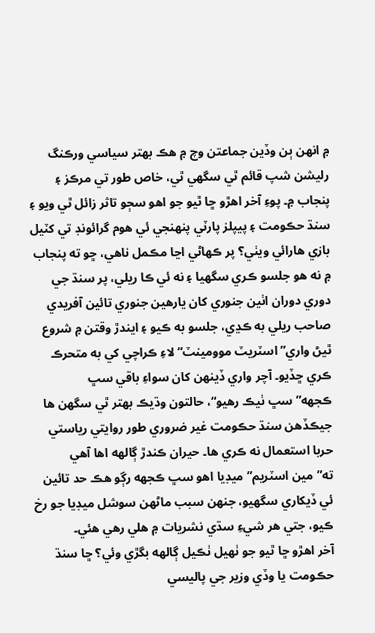۾ انهن ٻن وڏين جماعتن وچ ۾ هڪ بهتر سياسي ورڪنگ رليشن شپ قائم ٿي سگهي ٿي، خاص طور تي مرڪز ۽ پنجاب ۾۔ پوءِ آخر اهڙو ڇا ٿيو جو اهو سڄو تاثر زائل ٿي ويو ۽ سنڌ حڪومت ۽ پيپلز پارٽي پنهنجي ئي هوم گرائونڊ تي کٽيل بازي هارائي ويٺي؟ پر ڪهاڻي اڃا مڪمل ناهي، ڇو ته پنجاب ۾ نه هو جلسو ڪري سگهيا ۽ نه ئي ڪا ريلي، پر سنڌ جي دوري دوران اٺين جنوري کان يارهين جنوري تائين آفريدي صاحب ريلي به ڪڍي، جلسو به ڪيو ۽ ايندڙ وقتن ۾ شروع ٿيڻ واري”اسٽريٽ موومينٽ“ لاءِ ڪراچي کي به متحرڪ ڪري ڇڏيو۔ آچر واري ڏينهن کان سواءِ باقي سڀ ڪجهه”سڀ ٺيڪ رهيو“، حالتون وڌيڪ بهتر ٿي سگهن ها جيڪڏهن سنڌ حڪومت غير ضروري طور روايتي رياستي حربا استعمال نه ڪري ها۔ حيران ڪندڙ ڳالهه اها آهي ته”مين اسٽريم” ميڊيا اهو سڀ ڪجهه رڳو هڪ حد تائين ئي ڏيکاري سگهيو، جنهن سبب ماڻهن سوشل ميڊيا جو رخ ڪيو، جتي هر شيءِ سڌي نشريات ۾ هلي رهي هئي۔
آخر اهڙو ڇا ٿيو جو ٺهيل ٺڪيل ڳالهه بگڙي وئي؟ ڇا سنڌ حڪومت يا وڏي وزير جي پاليسي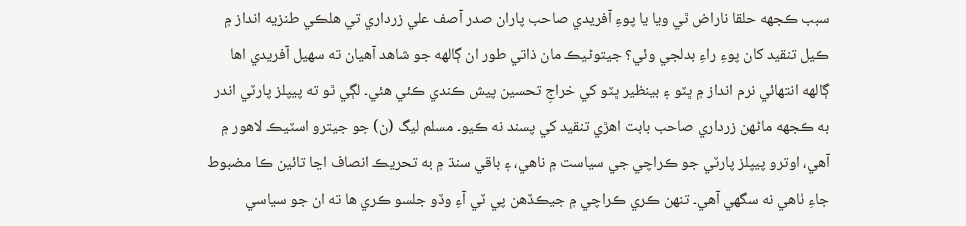سبب ڪجهه حلقا ناراض ٿي ويا يا پوءِ آفريدي صاحب پاران صدر آصف علي زرداري تي هلڪي طنزيه انداز ۾ ڪيل تنقيد کان پوءِ راءِ بدلجي وئي؟ جيتوڻيڪ مان ذاتي طور ان ڳالهه جو شاهد آهيان ته سهيل آفريدي اها ڳالهه انتهائي نرم انداز ۾ ڀٽو ۽ بينظير ڀٽو کي خراجِ تحسين پيش ڪندي ڪئي هئي۔ لڳي ٿو ته پيپلز پارٽي اندر به ڪجهه ماڻهن زرداري صاحب بابت اهڙي تنقيد کي پسند نه ڪيو۔ مسلم ليگ (ن) جو جيترو اسٽيڪ لاهور ۾ آهي، اوترو پيپلز پارٽي جو ڪراچي جي سياست ۾ ناهي، ۽ باقي سنڌ ۾ به تحريڪ انصاف اڃا تائين ڪا مضبوط جاءِ ٺاهي نه سگهي آهي۔ تنهن ڪري ڪراچي ۾ جيڪڏهن پي ٽي آءِ وڏو جلسو ڪري ها ته ان جو سياسي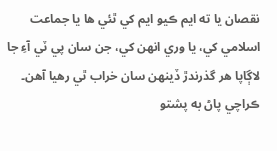نقصان يا ته ايم ڪيو ايم کي ٿئي ها يا جماعت اسلامي کي، يا وري انهن کي، جن سان پي ٽي آءِ جا لاڳاپا هر گذرندڙ ڏينهن سان خراب ٿي رهيا آهن۔ ڪراچي پاڻ به پشتو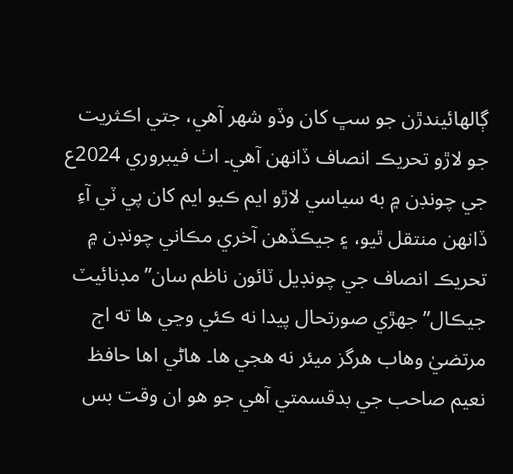ڳالهائيندڙن جو سڀ کان وڏو شهر آهي، جتي اڪثريت جو لاڙو تحريڪ انصاف ڏانهن آهي۔ اٺ فيبروري 2024ع جي چونڊن ۾ به سياسي لاڙو ايم ڪيو ايم کان پي ٽي آءِ ڏانهن منتقل ٿيو، ۽ جيڪڏهن آخري مڪاني چونڊن ۾ تحريڪ انصاف جي چونڊيل ٽائون ناظم سان”مڊنائيٽ جيڪال” جهڙي صورتحال پيدا نه ڪئي وڃي ها ته اڄ مرتضيٰ وهاب هرگز ميئر نه هجي ها۔ هاڻي اها حافظ نعيم صاحب جي بدقسمتي آهي جو هو ان وقت بس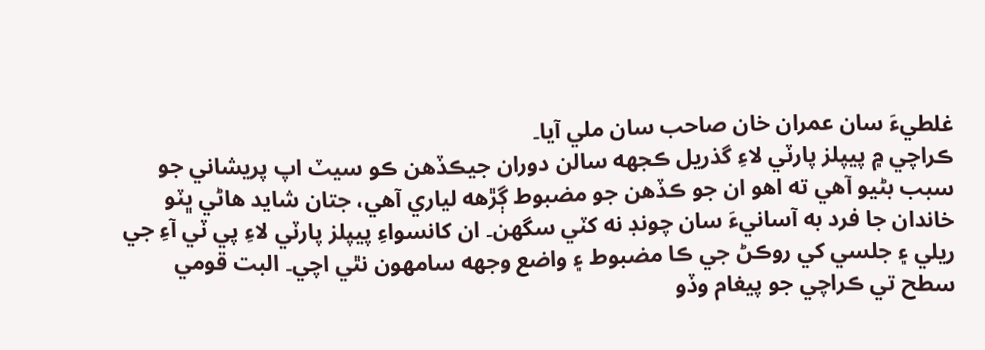غلطيءَ سان عمران خان صاحب سان ملي آيا۔
ڪراچي ۾ پيپلز پارٽي لاءِ گذريل ڪجهه سالن دوران جيڪڏهن ڪو سيٽ اپ پريشاني جو سبب بڻيو آهي ته اهو ان جو ڪڏهن جو مضبوط ڳڙهه لياري آهي، جتان شايد هاڻي ڀٽو خاندان جا فرد به آسانيءَ سان چونڊ نه کٽي سگهن۔ ان کانسواءِ پيپلز پارٽي لاءِ پي ٽي آءِ جي ريلي ۽ جلسي کي روڪڻ جي ڪا مضبوط ۽ واضع وجهه سامهون نٿي اچي۔ البت قومي سطح تي ڪراچي جو پيغام وڏو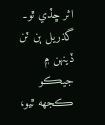اثر ڇڏي ٿو۔ گذريل ٻن ٽن ڏينهن ۾ جيڪو ڪجهه ٿيو،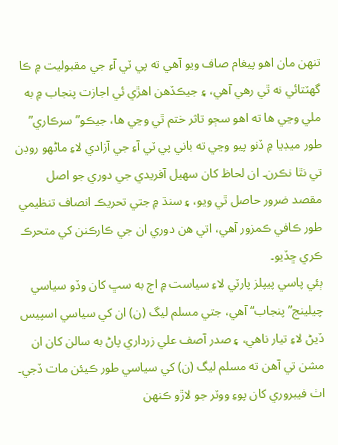تنهن مان اهو پيغام صاف ويو آهي ته پي ٽي آءِ جي مقبوليت ۾ ڪا گهٽتائي نه ٿي رهي آهي، ۽ جيڪڏهن اهڙي ئي اجازت پنجاب ۾ به ملي وڃي ها ته اهو سڄو تاثر ختم ٿي وڃي ها، جيڪو”سرڪاري” طور ميڊيا ۾ ڏنو پيو وڃي ته باني پي ٽي آءِ جي آزادي لاءِ ماڻهو روڊن تي نٿا نڪرن۔ ان لحاظ کان سهيل آفريدي جي دوري جو اصل مقصد ضرور حاصل ٿي ويو، ۽ سنڌ ۾ جتي تحريڪ انصاف تنظيمي طور ڪافي ڪمزور آهي، اتي هن دوري ان جي ڪارڪنن کي متحرڪ ڪري ڇڏيو۔
ٻئي پاسي پيپلز پارٽي لاءِ سياست ۾ اڄ به سڀ کان وڏو سياسي چيلينج”پنجاب“ آهي، جتي مسلم ليگ (ن) ان کي سياسي اسپيس ڏيڻ لاءِ تيار ناهي، ۽ صدر آصف علي زرداري پاڻ به سالن کان ان مشن تي آهن ته مسلم ليگ (ن) کي سياسي طور ڪيئن مات ڏجي۔ اٺ فيبروري کان پوءِ ووٽر جو لاڙو ڪنهن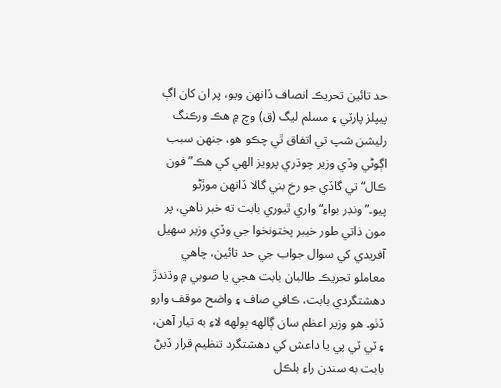حد تائين تحريڪ انصاف ڏانهن ويو، پر ان کان اڳ پيپلز پارٽي ۽ مسلم ليگ (ق) وچ ۾ هڪ ورڪنگ رليشن شپ تي اتفاق ٿي چڪو هو، جنهن سبب اڳوڻي وڏي وزير چوڌري پرويز الهي کي هڪ”فون ڪال“ تي گاڏي جو رخ بني گالا ڏانهن موڙڻو پيو۔”ونڊر بواءِ“ واري ٿيوري بابت ته خبر ناهي، پر مون ذاتي طور خيبر پختونخوا جي وڏي وزير سهيل آفريدي کي سوال جواب جي حد تائين، چاهي معاملو تحريڪ طالبان بابت هجي يا صوبي ۾ وڌندڙ دهشتگردي بابت، ڪافي صاف ۽ واضح موقف وارو ڏٺو۔ هو وزير اعظم سان ڳالهه ٻولهه لاءِ به تيار آهن، ۽ ٽي ٽي پي يا داعش کي دهشتگرد تنظيم قرار ڏيڻ بابت به سندن راءِ بلڪل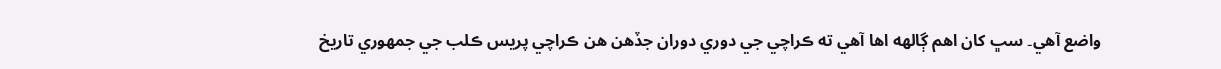واضع آهي۔ سڀ کان اهم ڳالهه اها آهي ته ڪراچي جي دوري دوران جڏهن هن ڪراچي پريس ڪلب جي جمهوري تاريخ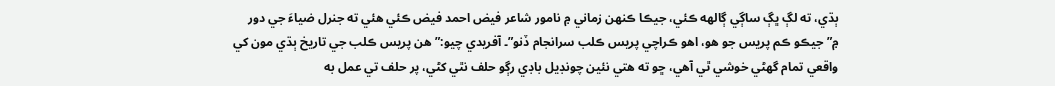ٻڌي، ته لڳ ڀڳ ساڳي ڳالهه ڪئي، جيڪا ڪنهن زماني ۾ نامور شاعر فيض احمد فيض ڪئي هئي ته جنرل ضياءَ جي دور ۾”جيڪو ڪم پريس جو هو، اهو ڪراچي پريس ڪلب سرانجام ڏنو”۔ آفريدي چيو:”هن پريس ڪلب جي تاريخ ٻڌي مون کي واقعي تمام گهڻي خوشي ٿي آهي، ڇو ته هتي نئين چونڊيل باڊي رڳو حلف نٿي کڻي، پر حلف تي عمل به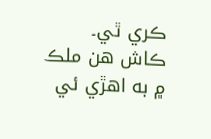ڪري ٿي۔ ڪاش هن ملڪ ۾ به اهڙي ئي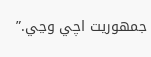جمهوريت اچي وڃي.”